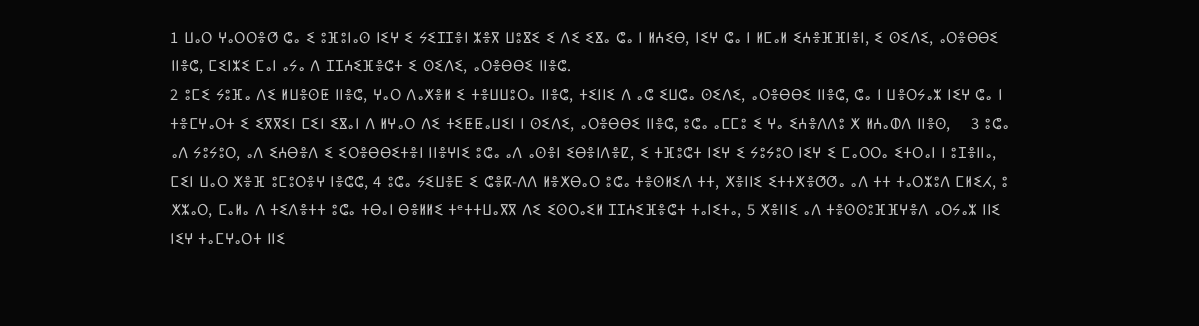1 ⵡⴰⵔ ⵖⴰⵔⵔⴻⵚ ⵛⴰ ⵉ ⵓⴼⵓⵏⴰⵙ ⵏⵉⵖ ⵉ ⵢⵉⵊⵊⴻⵏ ⵣⴻⴳ ⵡⵓⴵⵉ ⵉ ⴷⵉ ⵉⴵⴰ ⵛⴰ ⵏ ⵍⵄⵉⴱ, ⵏⵉⵖ ⵛⴰ ⵏ ⵍⵎⴰⵍ ⵉⵄⴻⴼⴼⵏⴻⵏ, ⵉ ⵙⵉⴷⵉ, ⴰⵔⴻⴱⴱⵉ ⵏⵏⴻⵛ, ⵎⵉⵏⵣⵉ ⵎⴰⵏ ⴰⵢⴰ ⴷ ⵊⵊⵄⵉⴼⴻⵛⵜ ⵉ ⵙⵉⴷⵉ, ⴰⵔⴻⴱⴱⵉ ⵏⵏⴻⵛ.
2 ⵓⵎⵉ ⵢⵓⴼⴰ ⴷⵉ ⵍⵡⴻⵙⵟ ⵏⵏⴻⵛ, ⵖⴰⵔ ⴷⴰⵅⴻⵍ ⵉ ⵜⴻⵡⵡⵓⵔⴰ ⵏⵏⴻⵛ, ⵜⵉⵏⵏⵉ ⴷ ⴰⵛ ⵉⵡⵛⴰ ⵙⵉⴷⵉ, ⴰⵔⴻⴱⴱⵉ ⵏⵏⴻⵛ, ⵛⴰ ⵏ ⵡⴻⵔⵢⴰⵣ ⵏⵉⵖ ⵛⴰ ⵏ ⵜⴻⵎⵖⴰⵔⵜ ⵉ ⵉⴳⴳⵉⵏ ⵎⵉⵏ ⵉⴵⴰⵏ ⴷ ⵍⵖⴰⵔ ⴷⵉ ⵜⵉⵟⵟⴰⵡⵉⵏ ⵏ ⵙⵉⴷⵉ, ⴰⵔⴻⴱⴱⵉ ⵏⵏⴻⵛ, ⵓⵛⴰ ⴰⵎⵎⵓ ⵉ ⵖⴰ ⵉⵄⴻⴷⴷⵓ ⵅ ⵍⵄⴰⵀⴷ ⵏⵏⴻⵙ,    3 ⵓⵛⴰ ⴰⴷ ⵢⵓⵢⵓⵔ, ⴰⴷ ⵉⵄⴱⴻⴷ ⵉ ⵉⵔⴻⴱⴱⵉⵜⴻⵏ ⵏⵏⴻⵖⵏⵉ ⵓⵛⴰ ⴰⴷ ⴰⵙⴻⵏ ⵉⴱⴻⵏⴷⴻⵇ, ⵉ ⵜⴼⵓⵛⵜ ⵏⵉⵖ ⵉ ⵢⵓⵢⵓⵔ ⵏⵉⵖ ⵉ ⵎⴰⵔⵔⴰ ⵉⵜⵔⴰⵏ ⵏ ⵓⵊⴻⵏⵏⴰ, ⵎⵉⵏ ⵡⴰⵔ ⵅⴻⴼ ⵓⵎⵓⵔⴻⵖ ⵏⴻⵛⵛ, 4 ⵓⵛⴰ ⵢⵉⵡⴻⴹ ⵉ ⵛⴻⴽ-ⴷⴷ ⵍⴻⵅⴱⴰⵔ ⵓⵛⴰ ⵜⴻⵙⵍⵉⴷ ⵜⵜ, ⵅⴻⵏⵏⵉ ⵉⵜⵜⵅⴻⵚⵚⴰ ⴰⴷ ⵜⵜ ⵜⴰⵔⵣⵓⴷ ⵎⵍⵉⵃ, ⵓ ⵅⵣⴰⵔ, ⵎⴰⵍⴰ ⴷ ⵜⵉⴷⴻⵜⵜ ⵓⵛⴰ ⵜⴱⴰⵏ ⴱⴻⵍⵍⵉ ⵜᵉⵜⵜⵡⴰⴳⴳ ⴷⵉ ⵉⵙⵔⴰⵉⵍ ⵊⵊⵄⵉⴼⴻⵛⵜ ⵜⴰⵏⵉⵜⴰ, 5 ⵅⴻⵏⵏⵉ ⴰⴷ ⵜⴻⵙⵙⵓⴼⴼⵖⴻⴷ ⴰⵔⵢⴰⵣ ⵏⵏⵉ ⵏⵉⵖ ⵜⴰⵎⵖⴰⵔⵜ ⵏⵏⵉ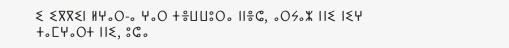ⵉ ⵉⴳⴳⵉⵏ ⵍⵖⴰⵔ-ⴰ ⵖⴰⵔ ⵜⴻⵡⵡⵓⵔⴰ ⵏⵏⴻⵛ, ⴰⵔⵢⴰⵣ ⵏⵏⵉ ⵏⵉⵖ ⵜⴰⵎⵖⴰⵔⵜ ⵏⵏⵉ, ⵓⵛⴰ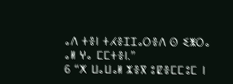ⴰⴷ ⵜⴻⵏ ⵜⵃⴻⵊⵊⴰⵔⴻⴷ ⵙ ⵉⵥⵔⴰ ⴰⵍ ⵖⴰ ⵎⵎⵜⴻⵏ.”
6 “ⵅ ⵡⴰⵡⴰⵍ ⵣⴻⴳ ⵓⵇⴻⵎⵎⵓⵎ ⵏ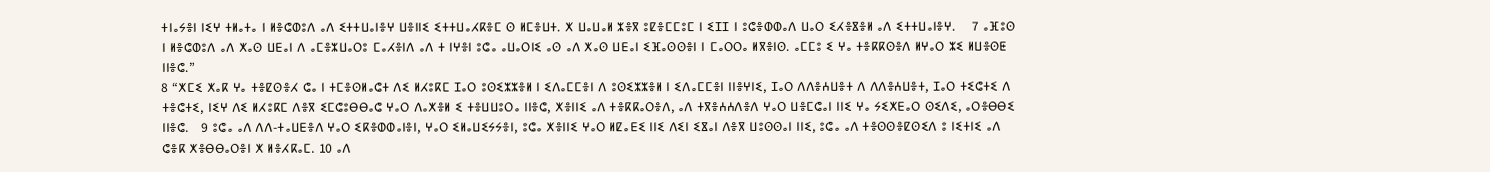ⵜⵏⴰⵢⴻⵏ ⵏⵉⵖ ⵜⵍⴰⵜⴰ ⵏ ⵍⴻⵛⵀⵓⴷ ⴰⴷ ⵉⵜⵜⵡⴰⵏⴻⵖ ⵡⴻⵏⵏⵉ ⵉⵜⵜⵡⴰⵃⴽⴻⵎ ⵙ ⵍⵎⴻⵡⵜ. ⵅ ⵡⴰⵡⴰⵍ ⵣⴻⴳ ⵓⵇⴻⵎⵎⵓⵎ ⵏ ⵉⵊⵊ ⵏ ⵓⵛⴻⵀⵀⴰⴷ ⵡⴰⵔ ⵉⵃⴻⴵⴻⵍ ⴰⴷ ⵉⵜⵜⵡⴰⵏⴻⵖ.    7 ⴰⴼⵓⵙ ⵏ ⵍⴻⵛⵀⵓⴷ ⴰⴷ ⵅⴰⵙ ⵡⴹⴰⵏ ⴷ ⴰⵎⴻⵣⵡⴰⵔⵓ ⵎⴰⵃⴻⵏⴷ ⴰⴷ ⵜ ⵏⵖⴻⵏ ⵓⵛⴰ ⴰⵡⴰⵔⵏⵉ ⴰⵙ ⴰⴷ ⵅⴰⵙ ⵡⴹⴰⵏ ⵉⴼⴰⵙⵙⴻⵏ ⵏ ⵎⴰⵔⵔⴰ ⵍⴳⴻⵏⵙ. ⴰⵎⵎⵓ ⵉ ⵖⴰ ⵜⴻⴽⴽⵙⴻⴷ ⵍⵖⴰⵔ ⵣⵉ ⵍⵡⴻⵙⵟ ⵏⵏⴻⵛ.”
8 “ⵅⵎⵉ ⵅⴰⴽ ⵖⴰ ⵜⴻⵇⵙⴻⵃ ⵛⴰ ⵏ ⵜⵎⴻⵙⵍⴰⵛⵜ ⴷⵉ ⵍⵃⵓⴽⵎ ⵊⴰⵔ ⵓⵙⵉⵣⵣⴻⵍ ⵏ ⵉⴷⴰⵎⵎⴻⵏ ⴷ ⵓⵙⵉⵣⵣⴻⵍ ⵏ ⵉⴷⴰⵎⵎⴻⵏ ⵏⵏⴻⵖⵏⵉ, ⵊⴰⵔ ⴷⴷⴻⵄⵡⴻⵜ ⴷ ⴷⴷⴻⵄⵡⴻⵜ, ⵊⴰⵔ ⵜⵉⵛⵜⵉ ⴷ ⵜⴻⵛⵜⵉ, ⵏⵉⵖ ⴷⵉ ⵍⵃⵓⴽⵎ ⴷⴻⴳ ⵉⵎⵛⵓⴱⴱⴰⵛ ⵖⴰⵔ ⴷⴰⵅⴻⵍ ⵉ ⵜⴻⵡⵡⵓⵔⴰ ⵏⵏⴻⵛ, ⵅⴻⵏⵏⵉ ⴰⴷ ⵜⴻⴽⴽⴰⵔⴻⴷ, ⴰⴷ ⵜⴳⴻⵄⵄⴷⴻⴷ ⵖⴰⵔ ⵡⴻⵎⵛⴰⵏ ⵏⵏⵉ ⵖⴰ ⵢⵉⵅⴹⴰⵔ ⵙⵉⴷⵉ, ⴰⵔⴻⴱⴱⵉ ⵏⵏⴻⵛ.   9 ⵓⵛⴰ ⴰⴷ ⴷⴷ-ⵜⴰⵡⴹⴻⴷ ⵖⴰⵔ ⵉⴽⴻⵀⵀⴰⵏⴻⵏ, ⵖⴰⵔ ⵉⵍⴰⵡⵉⵢⵢⴻⵏ, ⵓⵛⴰ ⵅⴻⵏⵏⵉ ⵖⴰⵔ ⵍⵇⴰⴹⵉ ⵏⵏⵉ ⴷⵉⵏ ⵉⴵⴰⵏ ⴷⴻⴳ ⵡⵓⵙⵙⴰⵏ ⵏⵏⵉ, ⵓⵛⴰ ⴰⴷ ⵜⴻⵙⵙⴻⵇⵙⵉⴷ ⵓ ⵏⵉⵜⵏⵉ ⴰⴷ ⵛⴻⴽ ⵅⴻⴱⴱⴰⵔⴻⵏ ⵅ ⵍⴻⵃⴽⴰⵎ. 10 ⴰⴷ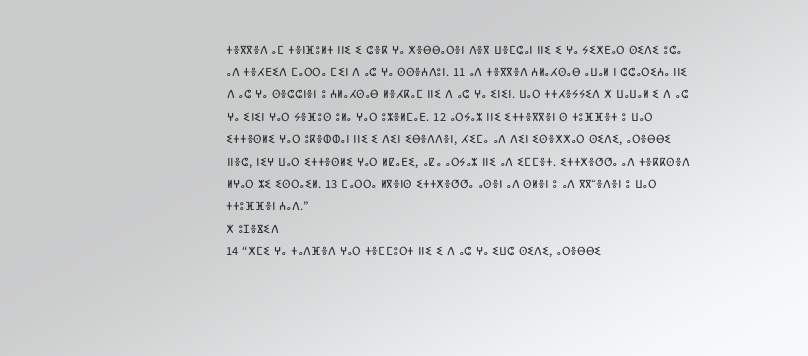ⵜⴻⴳⴳⴻⴷ ⴰⵎ ⵜⴻⵏⴼⵓⵍⵜ ⵏⵏⵉ ⵉ ⵛⴻⴽ ⵖⴰ ⵅⴻⴱⴱⴰⵔⴻⵏ ⴷⴻⴳ ⵡⴻⵎⵛⴰⵏ ⵏⵏⵉ ⵉ ⵖⴰ ⵢⵉⵅⴹⴰⵔ ⵙⵉⴷⵉ ⵓⵛⴰ ⴰⴷ ⵜⴻⵃⴹⵉⴷ ⵎⴰⵔⵔⴰ ⵎⵉⵏ ⴷ ⴰⵛ ⵖⴰ ⵙⵙⴻⵄⴷⵓⵏ. 11 ⴰⴷ ⵜⴻⴳⴳⴻⴷ ⵄⵍⴰⵃⵙⴰⴱ ⴰⵡⴰⵍ ⵏ ⵛⵛⴰⵔⵉⵄⴰ ⵏⵏⵉ ⴷ ⴰⵛ ⵖⴰ ⵙⴻⵛⵛⵏⴻⵏ ⵓ ⵄⵍⴰⵃⵙⴰⴱ ⵍⴻⵃⴽⴰⵎ ⵏⵏⵉ ⴷ ⴰⵛ ⵖⴰ ⵉⵏⵉⵏ. ⵡⴰⵔ ⵜⵜⵃⴻⵢⵢⵉⴷ ⵅ ⵡⴰⵡⴰⵍ ⵉ ⴷ ⴰⵛ ⵖⴰ ⵉⵏⵉⵏ ⵖⴰⵔ ⵢⴻⴼⵓⵙ ⵓⵍⴰ ⵖⴰⵔ ⵓⵣⴻⵍⵎⴰⴹ. 12 ⴰⵔⵢⴰⵣ ⵏⵏⵉ ⵉⵜⵜⴻⴳⴳⴻⵏ ⵙ ⵜⵓⴼⴼⴻⵜ ⵓ ⵡⴰⵔ ⵉⵜⵜⴻⵙⵍⵉ ⵖⴰⵔ ⵓⴽⴻⵀⵀⴰⵏ ⵏⵏⵉ ⵉ ⴷⵉⵏ ⵉⴱⴻⴷⴷⴻⵏ, ⵃⵉⵎⴰ ⴰⴷ ⴷⵉⵏ ⵉⵙⴻⵅⵅⴰⵔ ⵙⵉⴷⵉ, ⴰⵔⴻⴱⴱⵉ ⵏⵏⴻⵛ, ⵏⵉⵖ ⵡⴰⵔ ⵉⵜⵜⴻⵙⵍⵉ ⵖⴰⵔ ⵍⵇⴰⴹⵉ, ⴰⵇⴰ ⴰⵔⵢⴰⵣ ⵏⵏⵉ ⴰⴷ ⵉⵎⵎⴻⵜ. ⵉⵜⵜⵅⴻⵚⵚⴰ ⴰⴷ ⵜⴻⴽⴽⵙⴻⴷ ⵍⵖⴰⵔ ⵣⵉ ⵉⵙⵔⴰⵉⵍ. 13 ⵎⴰⵔⵔⴰ ⵍⴳⴻⵏⵙ ⵉⵜⵜⵅⴻⵚⵚⴰ ⴰⵙⴻⵏ ⴰⴷ ⵙⵍⴻⵏ ⵓ ⴰⴷ ⴳⴳⵯⴻⴷⴻⵏ ⵓ ⵡⴰⵔ ⵜⵜⵓⴼⴼⴻⵏ ⵄⴰⴷ.”
ⵅ ⵓⵊⴻⴵⵉⴷ
14 “ⵅⵎⵉ ⵖⴰ ⵜⴰⴷⴼⴻⴷ ⵖⴰⵔ ⵜⴻⵎⵎⵓⵔⵜ ⵏⵏⵉ ⵉ ⴷ ⴰⵛ ⵖⴰ ⵉⵡⵛ ⵙⵉⴷⵉ, ⴰⵔⴻⴱⴱⵉ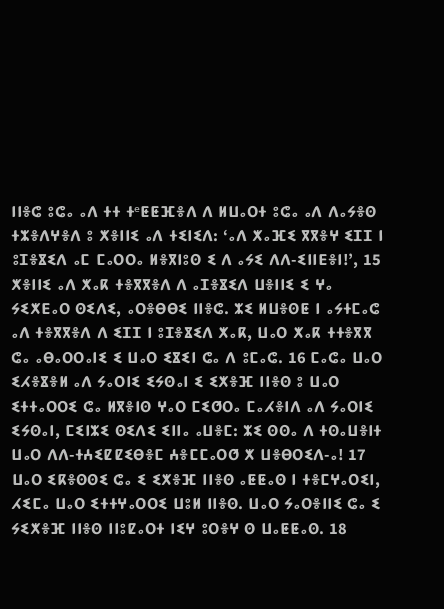ⵏⵏⴻⵛ ⵓⵛⴰ ⴰⴷ ⵜⵜ ⵜᵉⵟⵟⴼⴻⴷ ⴷ ⵍⵡⴰⵔⵜ ⵓⵛⴰ ⴰⴷ ⴷⴰⵢⴻⵙ ⵜⵣⴻⴷⵖⴻⴷ ⵓ ⵅⴻⵏⵏⵉ ⴰⴷ ⵜⵉⵏⵉⴷ: ‘ⴰⴷ ⵅⴰⴼⵉ ⴳⴳⴻⵖ ⵉⵊⵊ ⵏ ⵓⵊⴻⴵⵉⴷ ⴰⵎ ⵎⴰⵔⵔⴰ ⵍⴻⴳⵏⵓⵙ ⵉ ⴷ ⴰⵢⵉ ⴷⴷ-ⵉⵏⵏⴹⴻⵏ!’, 15 ⵅⴻⵏⵏⵉ ⴰⴷ ⵅⴰⴽ ⵜⴻⴳⴳⴻⴷ ⴷ ⴰⵊⴻⴵⵉⴷ ⵡⴻⵏⵏⵉ ⵉ ⵖⴰ ⵢⵉⵅⴹⴰⵔ ⵙⵉⴷⵉ, ⴰⵔⴻⴱⴱⵉ ⵏⵏⴻⵛ. ⵣⵉ ⵍⵡⴻⵙⵟ ⵏ ⴰⵢⵜⵎⴰⵛ ⴰⴷ ⵜⴻⴳⴳⴻⴷ ⴷ ⵉⵊⵊ ⵏ ⵓⵊⴻⴵⵉⴷ ⵅⴰⴽ, ⵡⴰⵔ ⵅⴰⴽ ⵜⵜⴻⴳⴳ ⵛⴰ ⴰⴱⴰⵔⵔⴰⵏⵉ ⵉ ⵡⴰⵔ ⵉⴵⵉⵏ ⵛⴰ ⴷ ⵓⵎⴰⵛ. 16 ⵎⴰⵛⴰ ⵡⴰⵔ ⵉⵃⴻⴵⴻⵍ ⴰⴷ ⵢⴰⵔⵏⵉ ⵉⵢⵙⴰⵏ ⵉ ⵉⵅⴻⴼ ⵏⵏⴻⵙ ⵓ ⵡⴰⵔ ⵉⵜⵜⴰⵔⵔⵉ ⵛⴰ ⵍⴳⴻⵏⵙ ⵖⴰⵔ ⵎⵉⵚⵔⴰ ⵎⴰⵃⴻⵏⴷ ⴰⴷ ⵢⴰⵔⵏⵉ ⵉⵢⵙⴰⵏ, ⵎⵉⵏⵣⵉ ⵙⵉⴷⵉ ⵉⵏⵏⴰ ⴰⵡⴻⵎ: ⵣⵉ ⵙⵙⴰ ⴷ ⵜⵙⴰⵡⴻⵏⵜ ⵡⴰⵔ ⴷⴷ-ⵜⵄⵉⵇⵇⵉⴱⴻⵎ ⵄⴻⵎⵎⴰⵔⵚ ⵅ ⵡⴻⴱⵔⵉⴷ-ⴰ! 17 ⵡⴰⵔ ⵉⴽⴻⵙⵙⵉ ⵛⴰ ⵉ ⵉⵅⴻⴼ ⵏⵏⴻⵙ ⴰⵟⵟⴰⵙ ⵏ ⵜⴻⵎⵖⴰⵔⵉⵏ, ⵃⵉⵎⴰ ⵡⴰⵔ ⵉⵜⵜⵖⴰⵔⵔⵉ ⵡⵓⵍ ⵏⵏⴻⵙ. ⵡⴰⵔ ⵢⴰⵔⴻⵏⵏⵉ ⵛⴰ ⵉ ⵢⵉⵅⴻⴼ ⵏⵏⴻⵙ ⵏⵏⵓⵇⴰⵔⵜ ⵏⵉⵖ ⵓⵔⴻⵖ ⵙ ⵡⴰⵟⵟⴰⵙ. 18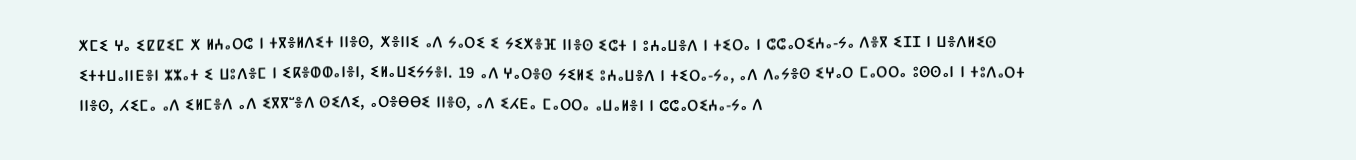ⵅⵎⵉ ⵖⴰ ⵉⵇⵇⵉⵎ ⵅ ⵍⵄⴰⵔⵛ ⵏ ⵜⴳⴻⵍⴷⵉⵜ ⵏⵏⴻⵙ, ⵅⴻⵏⵏⵉ ⴰⴷ ⵢⴰⵔⵉ ⵉ ⵢⵉⵅⴻⴼ ⵏⵏⴻⵙ ⵉⵛⵜ ⵏ ⵓⵄⴰⵡⴻⴷ ⵏ ⵜⵉⵔⴰ ⵏ ⵛⵛⴰⵔⵉⵄⴰ-ⵢⴰ ⴷⴻⴳ ⵉⵊⵊ ⵏ ⵡⴻⴷⵍⵉⵙ ⵉⵜⵜⵡⴰⵏⵏⴹⴻⵏ ⵣⵣⴰⵜ ⵉ ⵡⵓⴷⴻⵎ ⵏ ⵉⴽⴻⵀⵀⴰⵏⴻⵏ, ⵉⵍⴰⵡⵉⵢⵢⴻⵏ. 19 ⴰⴷ ⵖⴰⵔⴻⵙ ⵢⵉⵍⵉ ⵓⵄⴰⵡⴻⴷ ⵏ ⵜⵉⵔⴰ-ⵢⴰ, ⴰⴷ ⴷⴰⵢⴻⵙ ⵉⵖⴰⵔ ⵎⴰⵔⵔⴰ ⵓⵙⵙⴰⵏ ⵏ ⵜⵓⴷⴰⵔⵜ ⵏⵏⴻⵙ, ⵃⵉⵎⴰ ⴰⴷ ⵉⵍⵎⴻⴷ ⴰⴷ ⵉⴳⴳⵯⴻⴷ ⵙⵉⴷⵉ, ⴰⵔⴻⴱⴱⵉ ⵏⵏⴻⵙ, ⴰⴷ ⵉⵃⴹⴰ ⵎⴰⵔⵔⴰ ⴰⵡⴰⵍⴻⵏ ⵏ ⵛⵛⴰⵔⵉⵄⴰ-ⵢⴰ ⴷ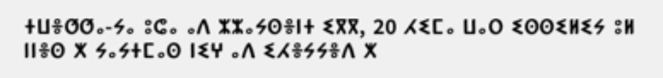ⵜⵡⴻⵚⵚⴰ-ⵢⴰ ⵓⵛⴰ ⴰⴷ ⵣⵣⴰⵢⵙⴻⵏⵜ ⵉⴳⴳ, 20 ⵃⵉⵎⴰ ⵡⴰⵔ ⵉⵙⵙⵉⵍⵉⵢ ⵓⵍ ⵏⵏⴻⵙ ⵅ ⵢⴰⵢⵜⵎⴰⵙ ⵏⵉⵖ ⴰⴷ ⵉⵃⴻⵢⵢⴻⴷ ⵅ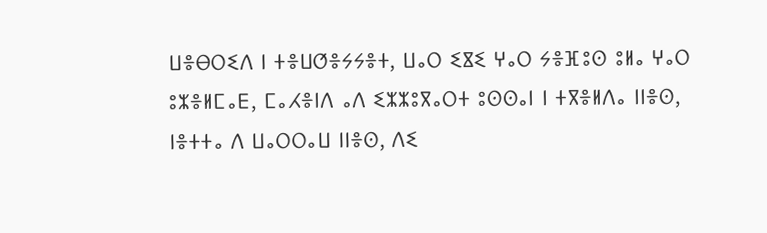ⵡⴻⴱⵔⵉⴷ ⵏ ⵜⴻⵡⵚⴻⵢⵢⴻⵜ, ⵡⴰⵔ ⵉⴵⵉ ⵖⴰⵔ ⵢⴻⴼⵓⵙ ⵓⵍⴰ ⵖⴰⵔ ⵓⵣⴻⵍⵎⴰⴹ, ⵎⴰⵃⴻⵏⴷ ⴰⴷ ⵉⵣⵣⵓⴳⴰⵔⵜ ⵓⵙⵙⴰⵏ ⵏ ⵜⴳⴻⵍⴷⴰ ⵏⵏⴻⵙ, ⵏⴻⵜⵜⴰ ⴷ ⵡⴰⵔⵔⴰⵡ ⵏⵏⴻⵙ, ⴷⵉ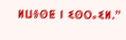ⵍⵡⴻⵙⵟ ⵏ ⵉⵙⵔⴰⵉⵍ.”